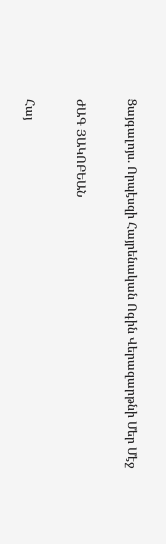Ցայգալոյս. Որպէսզի Հայրենական Ոգին Վերազարթնի Մեր Մէջ

ԺԱԳ ՅԱԿՈԲԵԱՆ

Հայ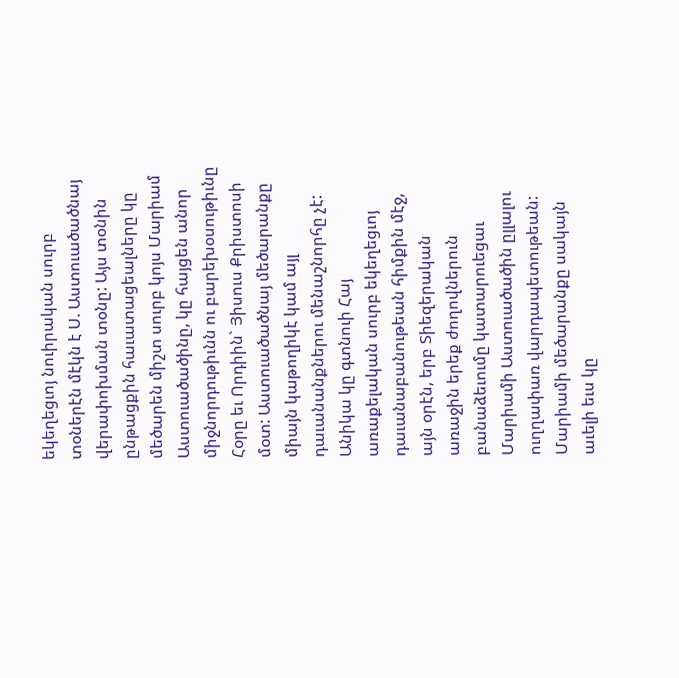եկեղեցւոյ նուիրական սուրբ տօներէն մէկն է Ս. Աստուածածնայ վերափոխման տօնը: Այս տօնին ընթացքին հաւատացեալները կը մեծարեն միշտ սուրբ կոյս Մարիամ Աստուածածինը, կը հայցեն անոր միջնորդութիւնն ու բարեխօսութիւնը Հօրը եւ Որդիին` Յիսուս Քրիստոսի մօտ: Աստուածածնայ մեծարանքը միայն կաթողիկէ կամ այլ դաւանանքներու մենաշնորհը չէ: Անիկա կը գտնուի Հայ առաքելական սուրբ եկեղեցւոյ դաւանաբանութեան հիմքին մէջ, այն օրէն, երբ Տիեզերական առաջին երեք ժողովներուն բանաձեւումը կատարուեցաւ Մարիամի Աստուածածին ըլլալու ուղղափառ վարդապետութեան: Մարիամի մեծարանքը սակայն աւելի եւս կը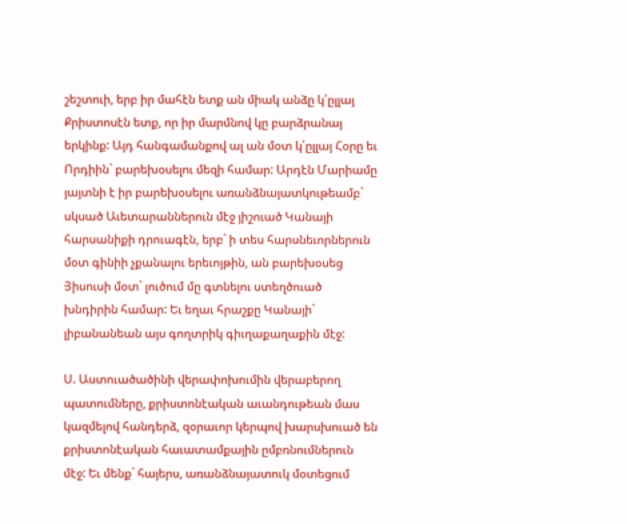շեշտուի, երբ իր մահէն ետք ան միակ անձը կ՛ըլլայ Քրիստոսէն ետք, որ իր մարմնով կը բարձրանայ երկինք: Այդ հանգամանքով ալ ան մօտ կ՛ըլլայ Հօրը եւ Որդիին` բարեխօսելու մեզի համար: Արդէն Մարիամը յայտնի է իր բարեխօսելու առանձնայատկութեամբ` սկսած Աւետարաններուն մէջ յիշուած Կանայի հարսանիքի դրուագէն, երբ` ի տես հարսնեւորներուն մօտ գինիի չքանալու երեւոյթին, ան բարեխօսեց Յիսուսի մօտ` լուծում մը գտնելու ստեղծուած խնդիրին համար: Եւ եղաւ հրաշքը Կանայի` լիբանանեան այս գողտրիկ գիւղաքաղաքին մէջ:

Ս. Աստուածածինի վերափոխումին վերաբերող պատումները, քրիստոնէական աւանդութեան մաս կազմելով հանդերձ, զօրաւոր կերպով խարսխուած են քրիստոնէական հաւատամքային ըմբռնումներուն մէջ: Եւ մենք` հայերս, առանձնայատուկ մօտեցում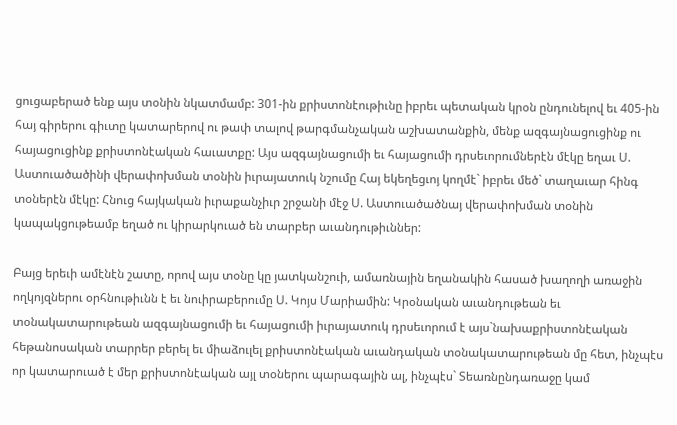ցուցաբերած ենք այս տօնին նկատմամբ: 301-ին քրիստոնէութիւնը իբրեւ պետական կրօն ընդունելով եւ 405-ին հայ գիրերու գիւտը կատարերով ու թափ տալով թարգմանչական աշխատանքին, մենք ազգայնացուցինք ու հայացուցինք քրիստոնէական հաւատքը: Այս ազգայնացումի եւ հայացումի դրսեւորումներէն մէկը եղաւ Ս. Աստուածածինի վերափոխման տօնին իւրայատուկ նշումը Հայ եկեղեցւոյ կողմէ` իբրեւ մեծ` տաղաւար հինգ տօներէն մէկը: Հնուց հայկական իւրաքանչիւր շրջանի մէջ Ս. Աստուածածնայ վերափոխման տօնին կապակցութեամբ եղած ու կիրարկուած են տարբեր աւանդութիւններ:

Բայց երեւի ամէնէն շատը, որով այս տօնը կը յատկանշուի, ամառնային եղանակին հասած խաղողի առաջին ողկոյզներու օրհնութիւնն է եւ նուիրաբերումը Ս. Կոյս Մարիամին: Կրօնական աւանդութեան եւ տօնակատարութեան ազգայնացումի եւ հայացումի իւրայատուկ դրսեւորում է այս`նախաքրիստոնէական հեթանոսական տարրեր բերել եւ միաձուլել քրիստոնէական աւանդական տօնակատարութեան մը հետ, ինչպէս որ կատարուած է մեր քրիստոնէական այլ տօներու պարագային ալ, ինչպէս` Տեառնընդառաջը կամ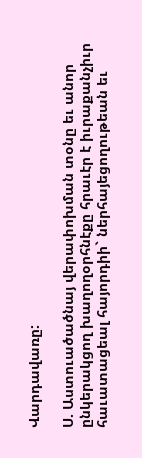Վարդավառը:

Ս. Աստուածածնայ վերափոխման տօնը եւ անոր ընկերակցող խաղողօրհնէքը հրաւէր է իւրաքանչիւր հաւատացեալ հայորդիի` ներհայեցողութեան եւ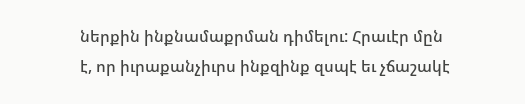ներքին ինքնամաքրման դիմելու: Հրաւէր մըն է, որ իւրաքանչիւրս ինքզինք զսպէ եւ չճաշակէ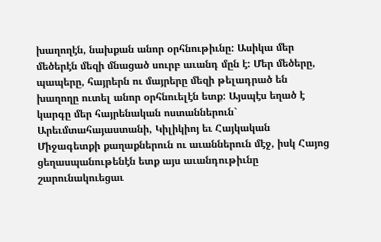խաղողէն, նախքան անոր օրհնութիւնը: Ասիկա մեր մեծերէն մեզի մնացած սուրբ աւանդ մըն է: Մեր մեծերը, պապերը, հայրերն ու մայրերը մեզի թելադրած են խաղողը ուտել անոր օրհնուելէն ետք: Այսպէս եղած է կարգը մեր հայրենական ոստաններուն` Արեւմտահայաստանի, Կիլիկիոյ եւ Հայկական Միջագետքի քաղաքներուն ու աւաններուն մէջ, իսկ Հայոց ցեղասպանութենէն ետք այս աւանդութիւնը շարունակուեցաւ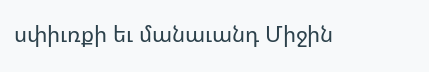սփիւռքի եւ մանաւանդ Միջին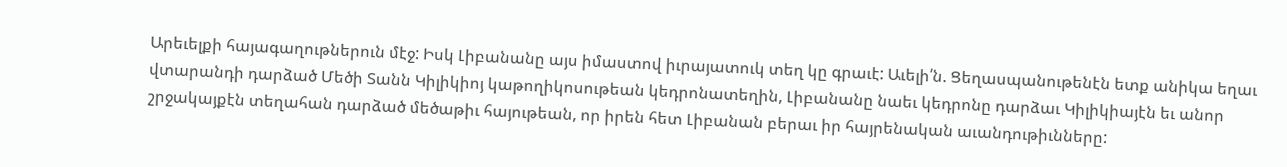Արեւելքի հայագաղութներուն մէջ: Իսկ Լիբանանը այս իմաստով իւրայատուկ տեղ կը գրաւէ: Աւելի՛ն. Ցեղասպանութենէն ետք անիկա եղաւ վտարանդի դարձած Մեծի Տանն Կիլիկիոյ կաթողիկոսութեան կեդրոնատեղին, Լիբանանը նաեւ կեդրոնը դարձաւ Կիլիկիայէն եւ անոր շրջակայքէն տեղահան դարձած մեծաթիւ հայութեան, որ իրեն հետ Լիբանան բերաւ իր հայրենական աւանդութիւնները: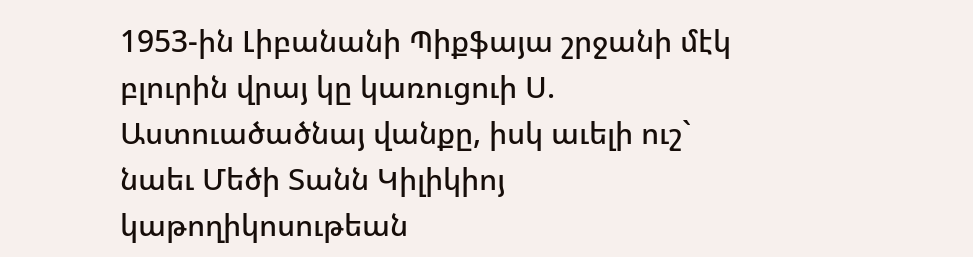1953-ին Լիբանանի Պիքֆայա շրջանի մէկ բլուրին վրայ կը կառուցուի Ս. Աստուածածնայ վանքը, իսկ աւելի ուշ` նաեւ Մեծի Տանն Կիլիկիոյ կաթողիկոսութեան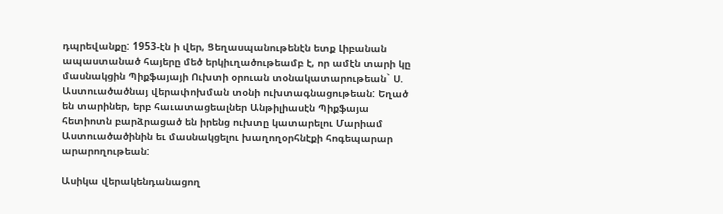դպրեվանքը: 1953-էն ի վեր, Ցեղասպանութենէն ետք Լիբանան ապաստանած հայերը մեծ երկիւղածութեամբ է, որ ամէն տարի կը մասնակցին Պիքֆայայի Ուխտի օրուան տօնակատարութեան` Ս. Աստուածածնայ վերափոխման տօնի ուխտագնացութեան: Եղած են տարիներ, երբ հաւատացեալներ Անթիլիասէն Պիքֆայա հետիոտն բարձրացած են իրենց ուխտը կատարելու Մարիամ Աստուածածինին եւ մասնակցելու խաղողօրհնէքի հոգեպարար արարողութեան:

Ասիկա վերակենդանացող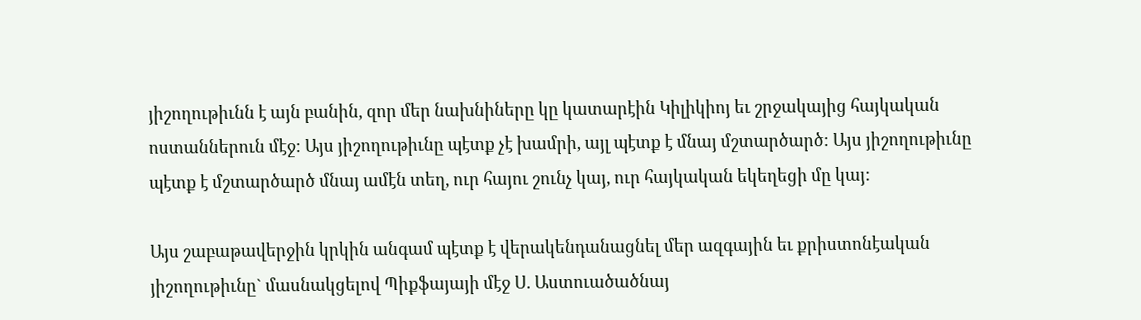յիշողութիւնն է այն բանին, զոր մեր նախնիները կը կատարէին Կիլիկիոյ եւ շրջակայից հայկական ոստաններուն մէջ: Այս յիշողութիւնը պէտք չէ խամրի, այլ պէտք է մնայ մշտարծարծ: Այս յիշողութիւնը պէտք է մշտարծարծ մնայ ամէն տեղ, ուր հայու շունչ կայ, ուր հայկական եկեղեցի մը կայ:

Այս շաբաթավերջին կրկին անգամ պէտք է վերակենդանացնել մեր ազգային եւ քրիստոնէական յիշողութիւնը` մասնակցելով Պիքֆայայի մէջ Ս. Աստուածածնայ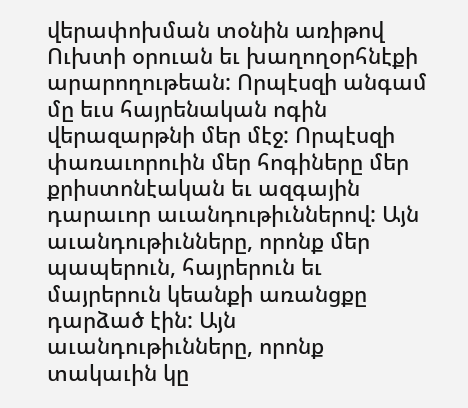վերափոխման տօնին առիթով Ուխտի օրուան եւ խաղողօրհնէքի արարողութեան: Որպէսզի անգամ մը եւս հայրենական ոգին վերազարթնի մեր մէջ: Որպէսզի փառաւորուին մեր հոգիները մեր քրիստոնէական եւ ազգային դարաւոր աւանդութիւններով: Այն աւանդութիւնները, որոնք մեր պապերուն, հայրերուն եւ մայրերուն կեանքի առանցքը դարձած էին: Այն աւանդութիւնները, որոնք տակաւին կը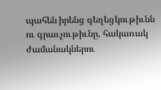պահեն իրենց գեղեցկութիւնն ու գրաւչութիւնը, հակառակ ժամանակներու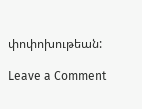փոփոխութեան:

Leave a Comment